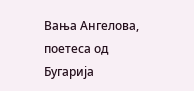Вања Ангелова, поетеса од Бугарија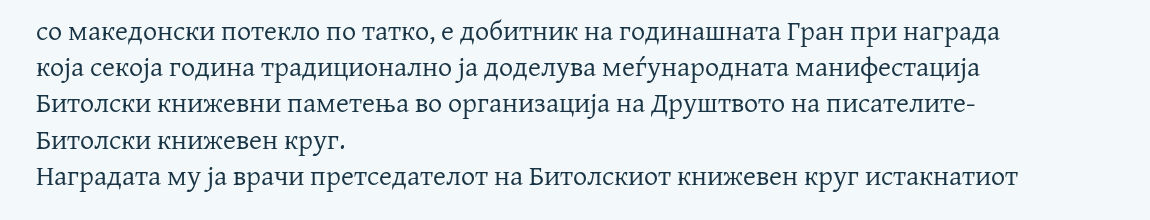со македонски потекло по татко, е добитник на годинашната Гран при награда која секоја година традиционално ја доделува меѓународната манифестација Битолски книжевни паметења во организација на Друштвото на писателите- Битолски книжевен круг.
Наградата му ја врачи претседателот на Битолскиот книжевен круг истакнатиот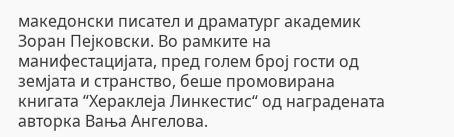македонски писател и драматург академик Зоран Пејковски. Во рамките на манифестацијата, пред голем број гости од земјата и странство, беше промовирана книгата “Хераклеја Линкестис“ од наградената авторка Вања Ангелова.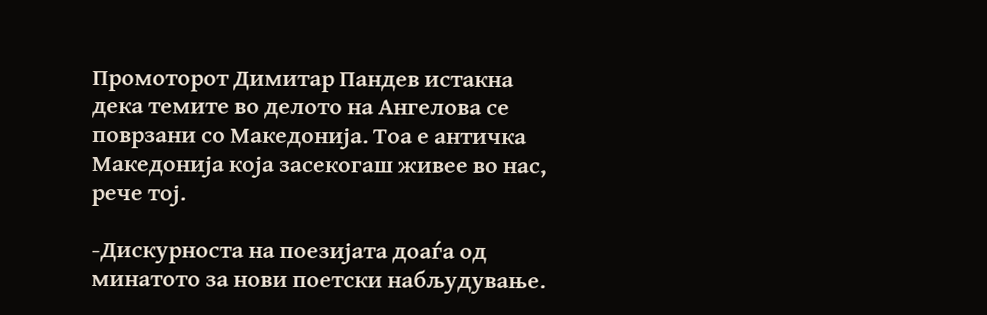Промоторот Димитар Пандев истакна дека темите во делото на Ангелова се поврзани со Македонија. Тоа е античка Македонија која засекогаш живее во нас, рече тој.

-Дискурноста на поезијата доаѓа од минатото за нови поетски набљудување.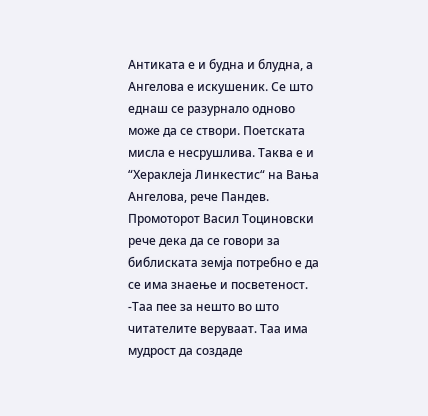Антиката е и будна и блудна, а Ангелова е искушеник. Се што еднаш се разурнало одново може да се створи. Поетската мисла е несрушлива. Таква е и “Хераклеја Линкестис“ на Вања Ангелова, рече Пандев.
Промоторот Васил Тоциновски рече дека да се говори за библиската земја потребно е да се има знаење и посветеност.
-Таа пее за нешто во што читателите веруваат. Таа има мудрост да создаде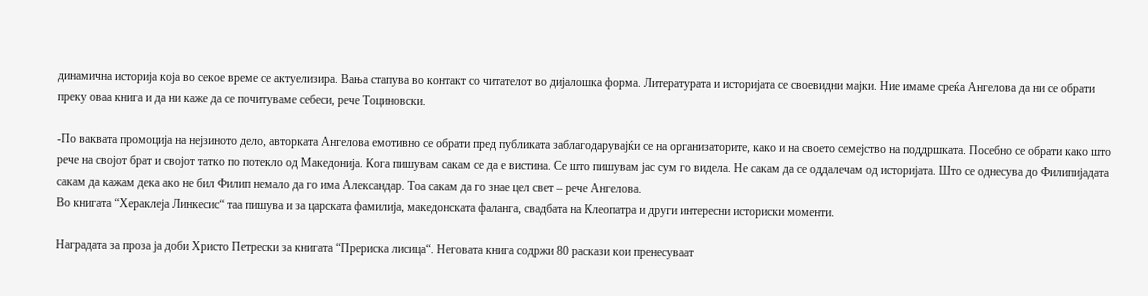динамична историја која во секое време се актуелизира. Вања стапува во контакт со читателот во дијалошка форма. Литературата и историјата се своевидни мајки. Ние имаме среќа Ангелова да ни се обрати преку оваа книга и да ни каже да се почитуваме себеси, рече Тоциновски.

-По ваквата промоција на нејзиното дело, авторката Ангелова емотивно се обрати пред публиката заблагодарувајќи се на организаторите, како и на своето семејство на поддршката. Посебно се обрати како што рече на својот брат и својот татко по потекло од Македонија. Кога пишувам сакам се да е вистина. Се што пишувам јас сум го видела. Не сакам да се оддалечам од историјата. Што се однесува до Филипијадата сакам да кажам дека ако не бил Филип немало да го има Александар. Тоа сакам да го знае цел свет – рече Ангелова.
Во книгата “Хераклеја Линкесис“ таа пишува и за царската фамилија, македонската фаланга, свадбата на Клеопатра и други интересни историски моменти.

Наградата за проза ја доби Христо Петрески за книгата “Прериска лисица“. Неговата книга содржи 80 раскази кои пренесуваат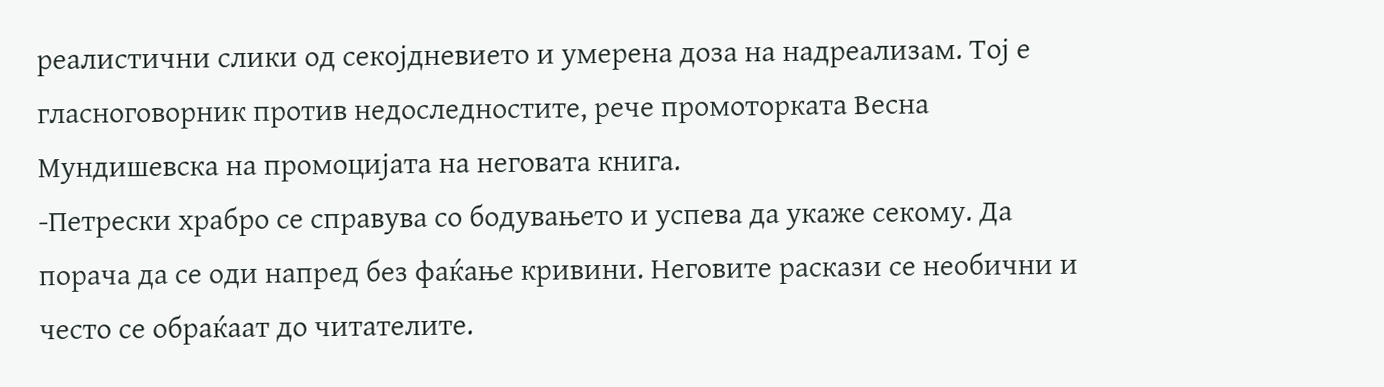реалистични слики од секојдневието и умерена доза на надреализам. Тој е гласноговорник против недоследностите, рече промоторката Весна Мундишевска на промоцијата на неговата книга.
-Петрески храбро се справува со бодувањето и успева да укаже секому. Да порача да се оди напред без фаќање кривини. Неговите раскази се необични и често се обраќаат до читателите.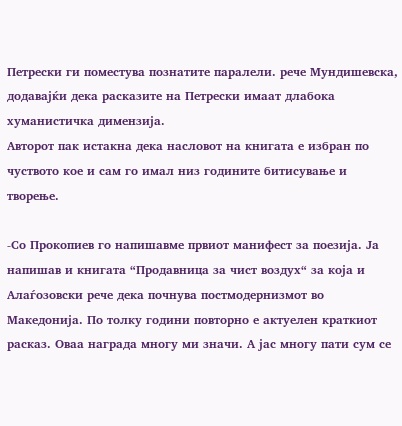Петрески ги поместува познатите паралели. рече Мундишевска, додавајќи дека расказите на Петрески имаат длабока хуманистичка димензија.
Авторот пак истакна дека насловот на книгата е избран по чуството кое и сам го имал низ годините битисување и творење.

-Со Прокопиев го напишавме првиот манифест за поезија. Ја напишав и книгата “Продавница за чист воздух“ за која и Алаѓозовски рече дека почнува постмодернизмот во Македонија. По толку години повторно е актуелен краткиот расказ. Оваа награда многу ми значи. А јас многу пати сум се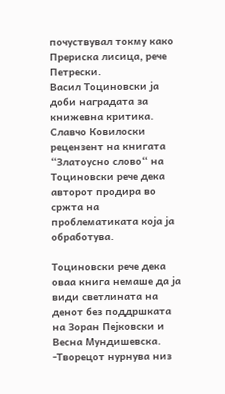почуствувал токму како Прериска лисица, рече Петрески.
Васил Тоциновски ја доби наградата за книжевна критика. Славчо Ковилоски рецензент на книгата “Златоусно слово“ на Тоциновски рече дека авторот продира во сржта на проблематиката која ја обработува.

Тоциновски рече дека оваа книга немаше да ја види светлината на денот без поддршката на Зоран Пејковски и Весна Мундишевска.
-Творецот нурнува низ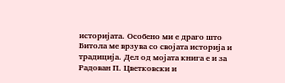историјата. Особено ми е драго што Битола ме врзува со својата историја и традиција. Дел од мојата книга е и за Радован П. Цветковски и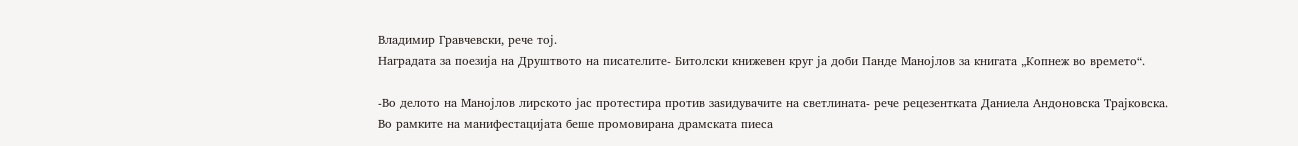Владимир Гравчевски, рече тој.
Наградата за поезија на Друштвото на писателите- Битолски книжевен круг ја доби Панде Манојлов за книгата „Копнеж во времето“.

-Во делото на Манојлов лирското јас протестира против заѕидувачите на светлината- рече рецезентката Даниела Андоновска Трајковска.
Во рамките на манифестацијата беше промовирана драмската пиеса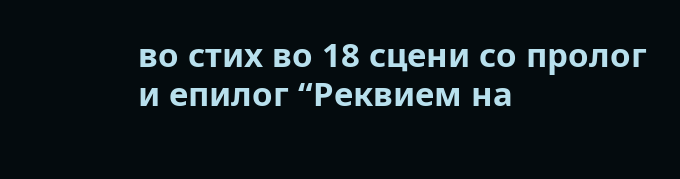во стих во 18 сцени со пролог и епилог “Реквием на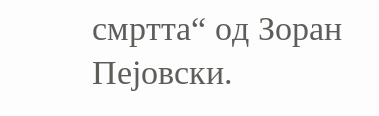смртта“ од Зоран Пејовски.